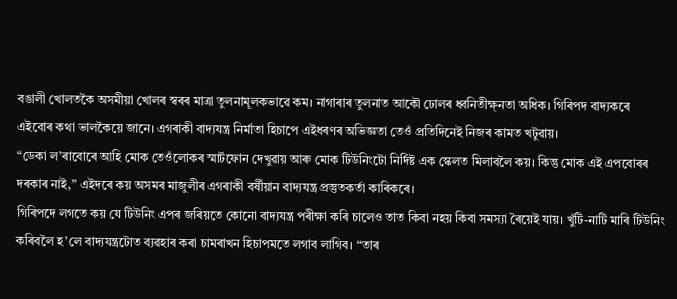বঙালী খোলতকৈ অসমীয়া খোলৰ স্বৰৰ মাত্ৰা তুলনামূলকভাৱে কম। নাগাৰাৰ তুলনাত আকৌ ঢোলৰ ধ্বনিতীক্ষ্নতা অধিক। গিৰিপদ বাদ্যকৰে এইবোৰ কথা ভালকৈয়ে জানে। এগৰাকী বাদ্যযন্ত্ৰ নিৰ্মাতা হিচাপে এইধৰণৰ অভিজ্ঞতা তেওঁ প্ৰতিদিনেই নিজৰ কামত খটুৱায়।
“ডেকা ল’ৰাবোৰে আহি মোক তেওঁলোকৰ স্মাৰ্টফোন দেখুৱায় আৰু মোক টিউনিংটো নিৰ্দিষ্ট এক স্কেলত মিলাবলৈ কয়। কিন্তু মোক এই এপবোৰৰ দৰকাৰ নাই,” এইদৰে কয় অসমৰ মাজুলীৰ এগৰাকী বৰ্ষীয়ান বাদ্যযন্ত্ৰ প্ৰস্তুতকৰ্তা কাৰিকৰে।
গিৰিপদে লগতে কয় যে টিউনিং এপৰ জৰিয়তে কোনো বাদ্যযন্ত্ৰ পৰীক্ষা কৰি চালেও তাত কিবা নহয় কিবা সমস্যা ৰৈয়েই যায়। খুঁটি-নাটি মাৰি টিউনিং কৰিবলৈ হ’লে বাদ্যযন্ত্ৰটোত ব্যৱহাৰ কৰা চামৰাখন হিচাপমতে লগাব লাগিব। “তাৰ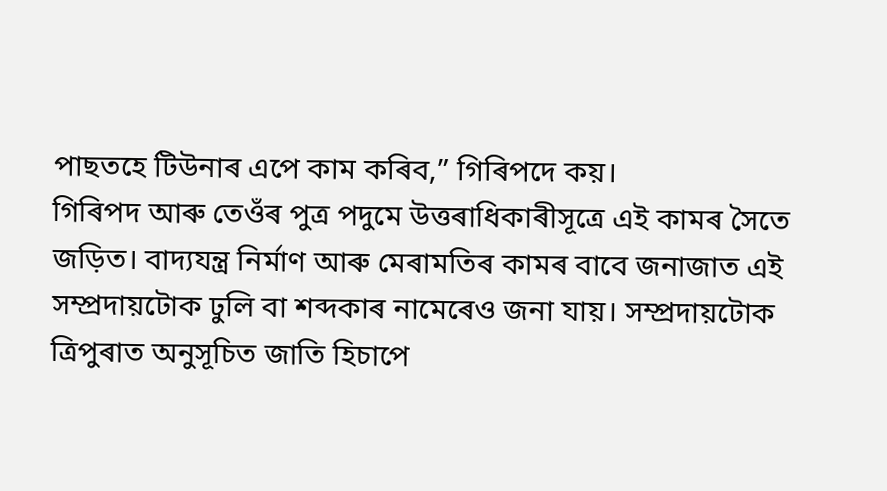পাছতহে টিউনাৰ এপে কাম কৰিব,” গিৰিপদে কয়।
গিৰিপদ আৰু তেওঁৰ পুত্ৰ পদুমে উত্তৰাধিকাৰীসূত্ৰে এই কামৰ সৈতে জড়িত। বাদ্যযন্ত্ৰ নিৰ্মাণ আৰু মেৰামতিৰ কামৰ বাবে জনাজাত এই সম্প্ৰদায়টোক ঢুলি বা শব্দকাৰ নামেৰেও জনা যায়। সম্প্ৰদায়টোক ত্ৰিপুৰাত অনুসূচিত জাতি হিচাপে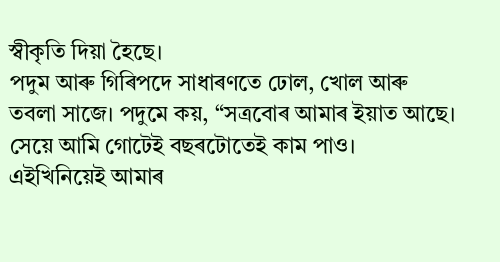স্বীকৃতি দিয়া হৈছে।
পদুম আৰু গিৰিপদে সাধাৰণতে ঢোল, খোল আৰু তবলা সাজে। পদুমে কয়, “সত্ৰবোৰ আমাৰ ইয়াত আছে। সেয়ে আমি গোটেই বছৰটোতেই কাম পাও। এইখিনিয়েই আমাৰ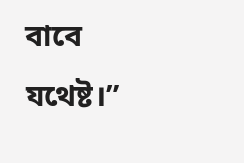বাবে যথেষ্ট।”